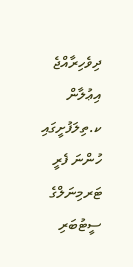ދިވެހިރާއްޖެ
އިޢުލާން
ކ.ތިލަފުށީގައި ހުންނަ ފެރީ ޓަރމިނަލްގެ ސީޓުބަރި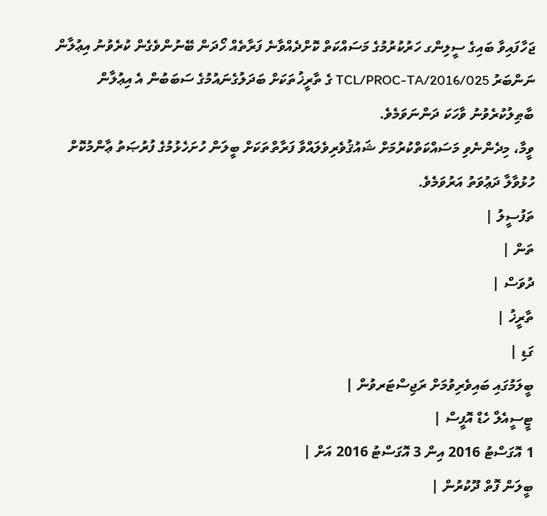ޖަހާފައިވާ ބައިގެ ސީލިންގ ހަރުކުރުމުގެ މަސައްކަތް ކޮށްދެއްވާނެ ފަރާތެއް ހޯދަން ބޭނުންވެގެން ކުރެވުނު އިޢުލާން ނަންބަރު TCL/PROC-TA/2016/025 ގެ ތާރީޚުތަކަށް ބަދަލުގެނައުމުގެ ސަބަބުން އެ އިޢުލާން ބާޠިލުކުރެވުނު ވާހަކަ ދަންނަވަމެވެ.
ވީމާ، މިދެންނެވި މަސައްކަތްކުރުމަށް ޝައުޤުވެރިވެލައްވާ ފަރާތްތަކަށް ބީލަން ހުށަހެޅުމުގެ ފުރުޞަތު ޢާންމުކޮށް ހުޅުވާލާ ދަޢުވަތު އަރުވަމެވެ.
ތަފުސީލު |
ތަން |
ދުވަސް |
ތާރީޚު |
ގަޑި |
ބީލަމުގައި ބައިވެރިވުމަށް ރަޖިސްޓަރވުން |
ޓީސީއެލް ހެޑް އޮފީސް |
1 އޮގަސްޓު 2016 އިން 3 އޮގަސްޓު 2016 އަށް |
ބީލަން ފޮތް ދޫކުރުން |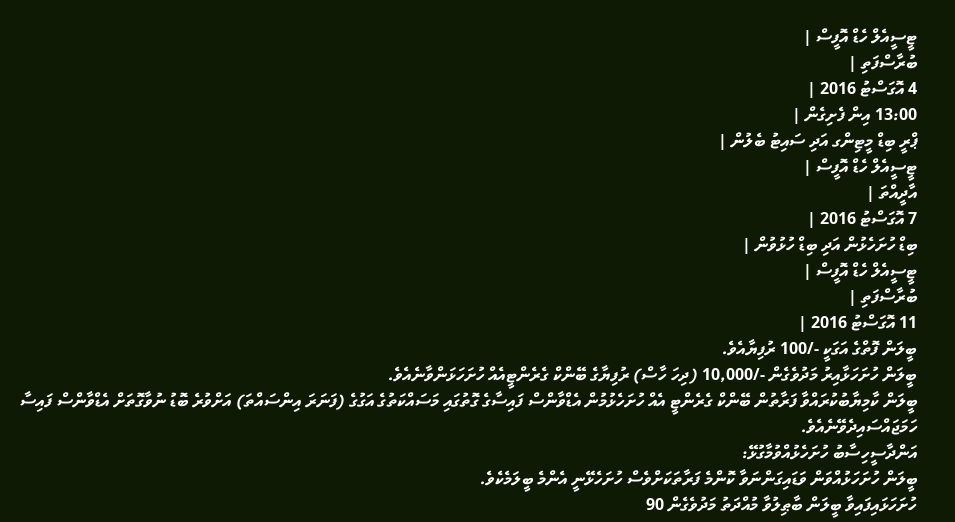ޓީސީއެލް ހެޑް އޮފީސް |
ބުރާސްފަތި |
4 އޮގަސްޓު 2016 |
13:00 އިން ފެށިގެން |
ޕްރީ ބިޑް މީޓިންގ އަދި ސައިޓު ބެލުން |
ޓީސީއެލް ހެޑް އޮފީސް |
އާދީއްތަ |
7 އޮގަސްޓު 2016 |
ބިޑް ހުށަހެޅުން އަދި ބިޑް ހުޅުވުން |
ޓީސީއެލް ހެޑް އޮފީސް |
ބުރާސްފަތި |
11 އޮގަސްޓު 2016 |
ބީލަން ފޮތްގެ އަގަކީ -/100 ރުފިޔާއެވެ.
ބީލަން ހުށަހަޅާއިރު މަދުވެގެން -/10,000 (ދިހަ ހާސް) ރުފިޔާގެ ބޭންކް ގެރެންޓީއެއް ހުށަހަޅަންވާނެއެވެ.
ބީލަން ކާމިޔާބުކުރައްވާ ފަރާތުން ބޭންކް ގެރެންޓީ އެއް ހުށަހެޅުމުން އެޑްވާންސް ފައިސާގެ ގޮތުގައި މަސައްކަތުގެ އަގުގެ (ފަނަރަ އިންސައްތަ) އަށްވުރެ ބޮޑު ނުވާގޮތަށް އެޑްވާންސް ފައިސާ ހަމަޖައްސައިދެވޭނެއެވެ.
އަންދާސީހިސާބު ހުށަހެޅުއްވުމާގުޅޭ:
ބީލަން ހުށަހަޅުއްވަން ވަޑައިގަންނަވާ ކޮންމެ ފަރާތަކަށްވެސް ހުށަހެޅޭނީ އެންމެ ބީލަމެކެވެ.
ހުށަހަޅައިފައިވާ ބީލަން ބާޠިލުވާ މުއްދަތު މަދުވެގެން 90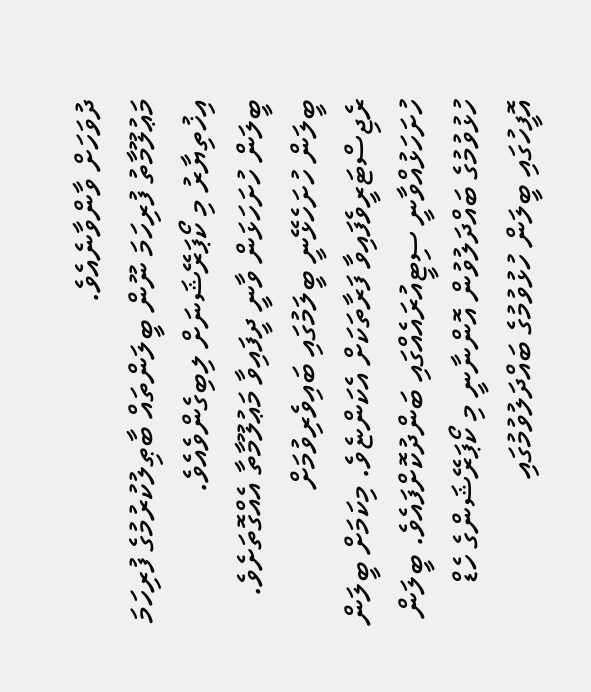ދުވަހަށް ވާންވާނެއެވެ.
މަޢުލޫމާތު ފުރިހަމަ ނޫން ބީލަންތައް ބާޠިލުކުރުމުގެ ފުރިހަމަ އިޚުތިޔާރު މި ކޯޕަރޭޝަނަށް ލިބިގެންވެއެވެ.
ބީލަން ހުށަހަޅަން ވާނީ ދީފައިވާ މަޢުލޫމާތާ އެއްގޮތަށެވެ.
ބީލަން ހުށަހެޅޭނީ ބީލަމުގައި ބައިވެރިވުމަށް ރެޖިސްޓަރީވެފައިވާ ފަރާތަކަށް އެކަންޏެވެ. މިކަމަށް ބީލަން ހުށަހަޅުއްވާނީ ސިޓީއުރައެއްގައި ބަންދުކޮށްފައެވެ. ބީލަން ހުޅުވުމުގެ ބައްދަލުވުން އޮންނާނީ މި ކޯޕަރޭޝަންގެ ހެޑް އޮފީހުގައި ބީލަން ހުޅުވުމުގެ ބައްދަލުވުމުގައި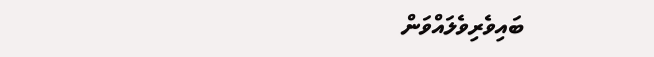ބައިވެރިވެލައްވަން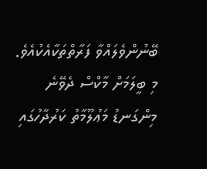ބޭނުންވެލައްވާ ފަރާތްތަކާއެކުއެވެ.
މި ބީލަމަށް މާކްސް ދެވޭނެ މިންގަނޑު މަޢުލޫމާތު ކަރުދާހުގައި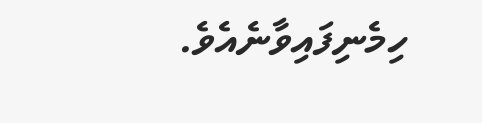ހިމެނިފައިވާނެއެވެ.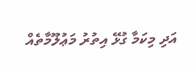އަދި މިކަމާ ގުޅޭ އިތުރު މަޢުލޫމާތެއް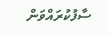ސާފުކުރައްވަން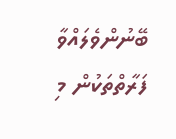ބޭނުންވެލައްވާ ފަރާތްތަކުން މި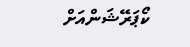ކޯޕަރޭޝަންއަށް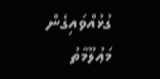ގުޅުއްވައިގެން މަޢުލޫމާތު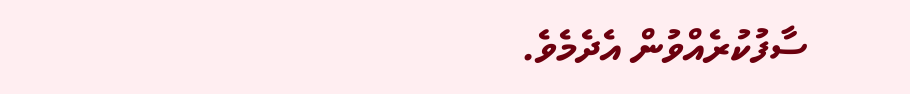ސާފުކުރެއްވުން އެދެމެވެ.